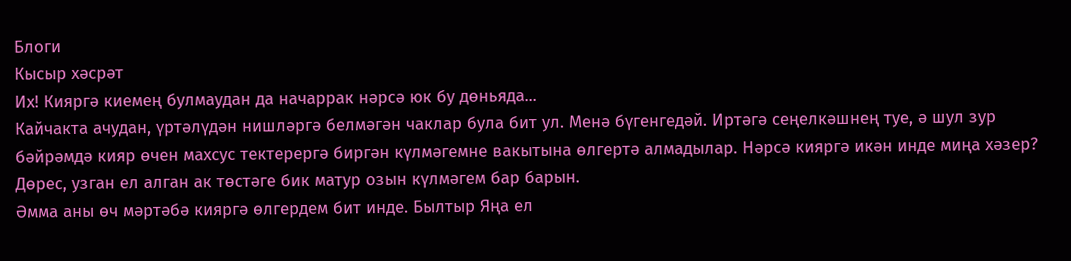Блоги
Кысыр хәсрәт
Их! Кияргә киемең булмаудан да начаррак нәрсә юк бу дөньяда...
Кайчакта ачудан, үртәлүдән нишләргә белмәгән чаклар була бит ул. Менә бүгенгедәй. Иртәгә сеңелкәшнең туе, ә шул зур бәйрәмдә кияр өчен махсус тектерергә биргән күлмәгемне вакытына өлгертә алмадылар. Нәрсә кияргә икән инде миңа хәзер? Дөрес, узган ел алган ак төстәге бик матур озын күлмәгем бар барын.
Әмма аны өч мәртәбә кияргә өлгердем бит инде. Былтыр Яңа ел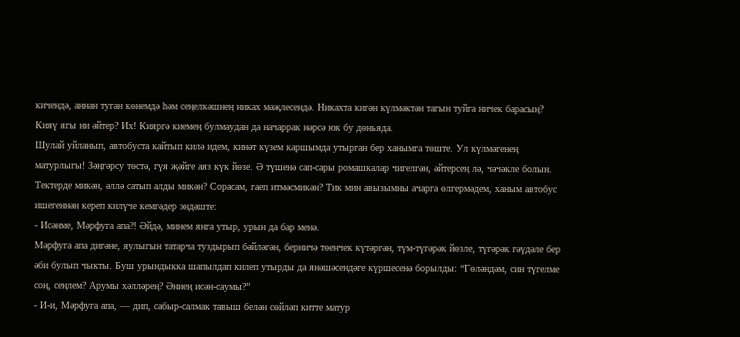кичендә, аннан туган көнемдә һәм сеңелкәшнең никах мәҗлесендә. Никахта кигән күлмәктән тагын туйга ничек барасың? Кияү ягы ни әйтер? Их! Кияргә киемең булмаудан да начаррак нәрсә юк бу дөньяда.
Шулай уйланып, автобуста кайтып килә идем, кинәт күзем каршымда утырган бер ханымга төште. Ул күлмәгенең матурлыгы! Зәңгәрсу төстә, гүя җәйге аяз күк йөзе. Ә түшенә сап-сары ромашкалар чигелгән, әйтерсең лә, чәчәкле болын. Тектерде микән, әллә сатып алды микән? Сорасам, гаеп итмәсмикән? Тик мин авызымны ачарга өлгермәдем, ханым автобус ишегеннән кереп килүче кемгәдер эндәште:
- Исәнме, Мәрфуга апа?! Әйдә, минем янга утыр, урын да бар менә.
Мәрфуга апа дигәне, яулыгын татарча туздырып бәйләгән, берничә төенчек күтәргән, түм-түгәрәк йөзле, түгәрәк гәүдәле бер әби булып чыкты. Буш урындыкка шапылдап килеп утырды да янәшәсендәге күршесенә борылды: “Гөләндәм, син түгелме соң, сеңлем? Арумы хәлләрең? Әниең исән-саумы?”
- И-и, Мәрфуга апа, — дип, сабыр-салмак тавыш белән сөйләп китте матур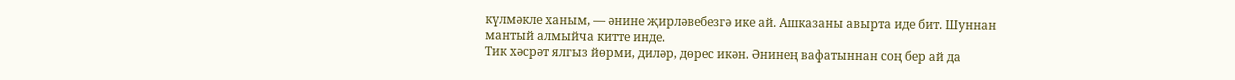күлмәкле ханым, — әнине җирләвебезгә ике ай. Ашказаны авырта иде бит. Шуннан мантый алмыйча китте инде.
Тик хәсрәт ялгыз йөрми, диләр, дөрес икән. Әнинең вафатыннан соң бер ай да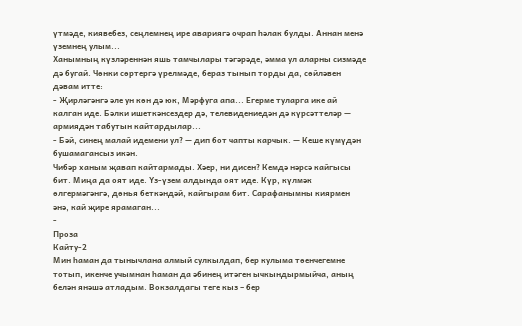үтмәде, киявебез, сеңлемнең ире авариягә очрап һәлак булды. Аннан менә үземнең улым...
Ханымның күзләреннән яшь тамчылары тәгәрәде, әмма ул аларны сизмәде дә бугай. Чөнки сөртергә үрелмәде, бераз тынып торды да, сөйләвен дәвам итте:
- Җирләгәнгә әле ун көн дә юк, Мәрфуга апа... Егерме туларга ике ай калган иде. Бәлки ишеткәнсездер дә, телевидениедән дә күрсәттеләр — армиядән табутын кайтардылар...
- Бәй, синең малай идемени ул? — дип бот чапты карчык. — Кеше күмүдән бушамагансыз икән.
Чибәр ханым җавап кайтармады. Хәер, ни дисен? Кемдә нәрсә кайгысы бит. Миңа да оят иде. Үз-үзем алдында оят иде. Күр, күлмәк өлгермәгәнгә, дөнья беткәндәй, кайгырам бит. Сарафанымны киярмен әнә, кай җире ярамаган...
-
Проза
Кайту-2
Мин һаман да тынычлана алмый сулкылдап, бер кулыма төенчегемне тотып, икенче учымнан һаман да әбинең итәген ычкындырмыйча, аның белән янәшә атладым. Вокзалдагы теге кыз – бер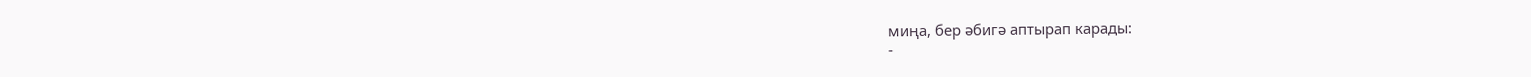миңа, бер әбигә аптырап карады:
-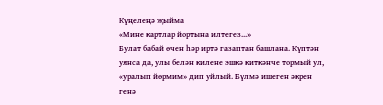Күңелеңә җыйма
«Мине картлар йортына илтегез...»
Булат бабай өчен һәр иртә газаптан башлана. Күптән уянса да, улы белән килене эшкә киткәнче тормый ул, «уралып йөрмим» дип уйлый. Бүлмә ишеген әкрен генә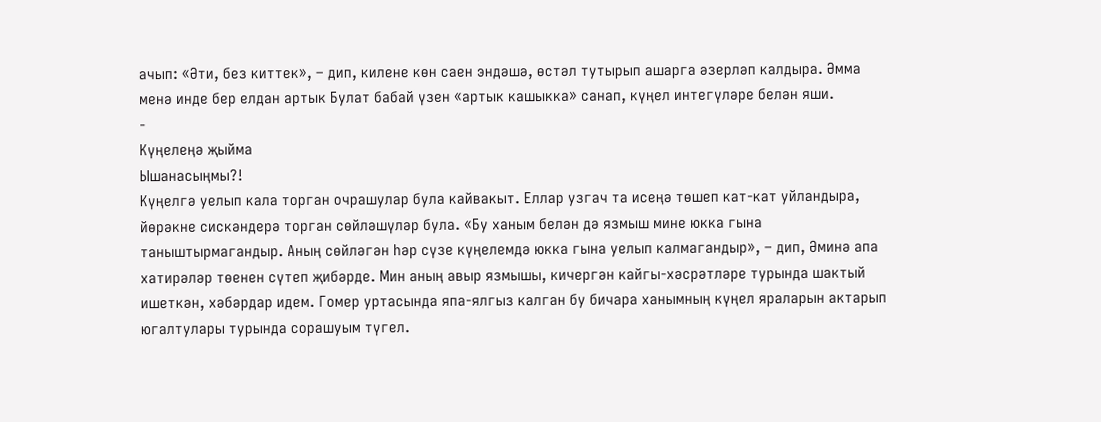ачып: «Әти, без киттек», – дип, килене көн саен эндәшә, өстәл тутырып ашарга әзерләп калдыра. Әмма менә инде бер елдан артык Булат бабай үзен «артык кашыкка» санап, күңел интегүләре белән яши.
-
Күңелеңә җыйма
Ышанасыңмы?!
Күңелгә уелып кала торган очрашулар була кайвакыт. Еллар узгач та исеңә төшеп кат-кат уйландыра, йөрәкне сискәндерә торган сөйләшүләр була. «Бу ханым белән дә язмыш мине юкка гына таныштырмагандыр. Аның сөйләгән һәр сүзе күңелемдә юкка гына уелып калмагандыр», – дип, Әминә апа хатирәләр төенен сүтеп җибәрде. Мин аның авыр язмышы, кичергән кайгы-хәсрәтләре турында шактый ишеткән, хәбәрдар идем. Гомер уртасында япа-ялгыз калган бу бичара ханымның күңел яраларын актарып югалтулары турында сорашуым түгел.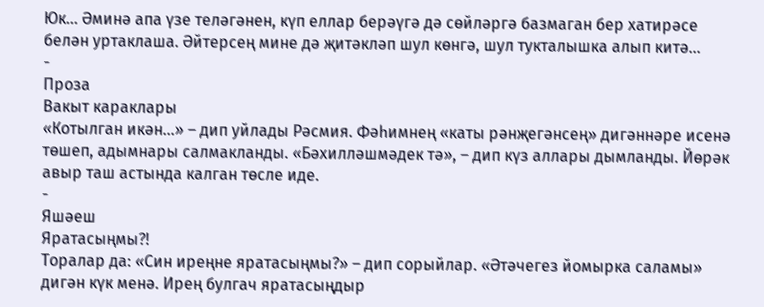Юк... Әминә апа үзе теләгәнен, күп еллар берәүгә дә сөйләргә базмаган бер хатирәсе белән уртаклаша. Әйтерсең мине дә җитәкләп шул көнгә, шул тукталышка алып китә...
-
Проза
Вакыт караклары
«Котылган икән...» – дип уйлады Рәсмия. Фәһимнең «каты рәнҗегәнсең» дигәннәре исенә төшеп, адымнары салмакланды. «Бәхилләшмәдек тә», – дип күз аллары дымланды. Йөрәк авыр таш астында калган төсле иде.
-
Яшәеш
Яратасыңмы?!
Торалар да: «Син иреңне яратасыңмы?» – дип сорыйлар. «Әтәчегез йомырка саламы» дигән күк менә. Ирең булгач яратасыңдыр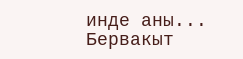инде аны... Бервакыт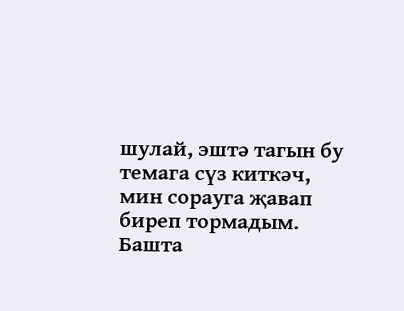шулай, эштә тагын бу темага сүз киткәч, мин сорауга җавап биреп тормадым. Башта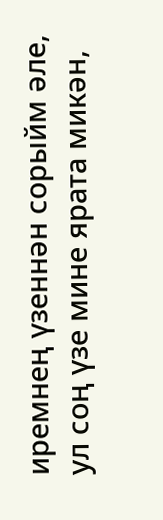иремнең үзеннән сорыйм әле, ул соң үзе мине ярата микән,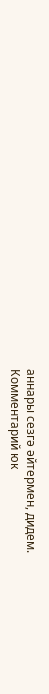аннары сезгә әйтермен, дидем.
Комментарий юк